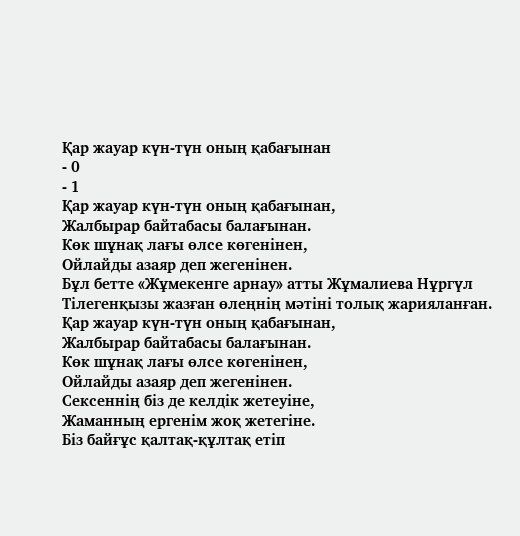Қар жауар күн-түн оның қабағынан
- 0
- 1
Қар жауар күн-түн оның қабағынан,
Жалбырар байтабасы балағынан.
Көк шұнақ лағы өлсе көгенінен,
Ойлайды азаяр деп жегенінен.
Бұл бетте «Жұмекенге арнау» атты Жұмалиева Нұргүл Тілегенқызы жазған өлеңнің мәтіні толық жарияланған.
Қар жауар күн-түн оның қабағынан,
Жалбырар байтабасы балағынан.
Көк шұнақ лағы өлсе көгенінен,
Ойлайды азаяр деп жегенінен.
Сексеннің біз де келдік жетеуіне,
Жаманның ергенім жоқ жетегіне.
Біз байғұс қалтақ-құлтақ етіп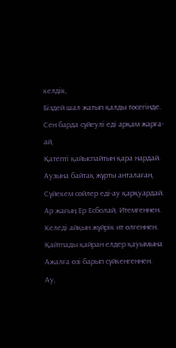келдік,
Біздей шал жатып қалды төсегінде.
Сен барда сүйеулі еді арқам жарға-ай,
Қатепті қайыспайтын қара нардай.
Аузына байтақ жұрты анталаған,
Сүйекем сөйлер еді-ау қарқуардай.
Ар жағың Ер Есболай, Итемгеннен.
Келеді айқын жүйрік ит өлгеннен.
Қайтпады қайран елдер қауымына
Ажалға өзі барып сүйкенгеннен.
Ау,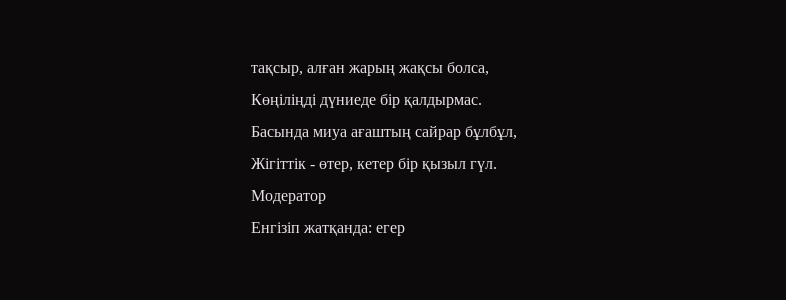тақсыр, алған жарың жақсы болса,
Көңіліңді дүниеде бір қалдырмас.
Басында миуа ағаштың сайрар бұлбұл,
Жігіттік - өтер, кетер бір қызыл гүл.
Модератор
Енгізіп жатқанда: егер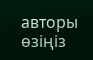авторы өзіңіз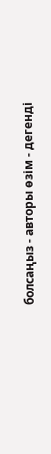болсаңыз - авторы өзім - дегенді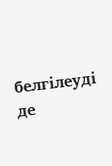белгілеуді де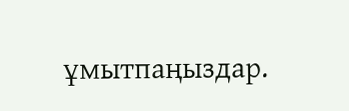ұмытпаңыздар.